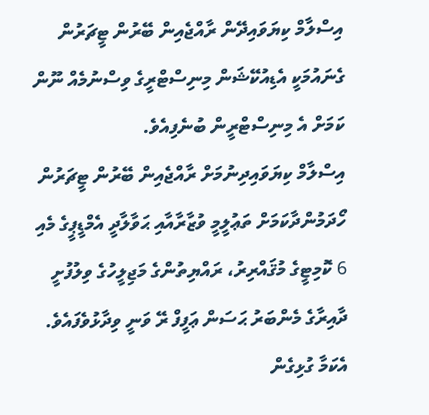އިސްލާމް ކިޔަވައިދޭން ރާއްޖެއިން ބޭރުން ޓީޗަރުން ގެނައުމަކީ އެޑިއުކޭޝަން މިނިސްޓްރީގެ ވިސްނުމެއް ނޫން ކަމަށް އެ މިނިސްޓްރީން ބުނެފިއެވެ.
އިސްލާމް ކިޔަވައިދިނުމަށް ރާއްޖެއިން ބޭރުން ޓީޗަރުން ހޯދަމުންދާކަމަށް ތަޢުލީމީ ވުޒާރާއާއި ޙަވާލާދީ އެމްޑީޕީގެ މެއި 6 ކޮމިޓީގެ މުޤައްރިރު، ރައްޔިތުންގެ މަޖިލީހުގެ ވިލުފުށީ ދާއިރާގެ މެންބަރު ޙަސަން ޢަފީފް ރޭ ވަނީ ވިދާޅުވެފައެވެ.
އެކަމާ ގުޅިގެން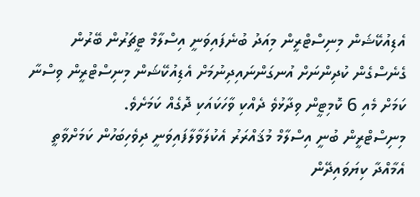އެޑިއުކޭޝަން މިނިސްޓްރީން މިއަދު ބުނެފައިވަނީ އިސްލާމް ޓީޗަރުން ބޭރުން ގެނެސްގެން ކުދިންނަށް އުނގަންނައިދިނުމަށް އެޑިއުކޭޝަން މިނިސްޓްރީން ވިސްނާ ކަމަށް މެއި 6 ކޮމިޓީން ވިދާޅުވެ ދެއްކި ވާހަކައަކި ދޮގެއް ކަމަށެވެ.
މިނިސްޓްރީން ބުނީ އިސްލާމް މުޤައްރަރު އެކުލަވާލާފައިވަނީ ދިވެހިބަހުން ކަމަށްވާތީ އެމާއްދާ ކިޔަވައިދޭން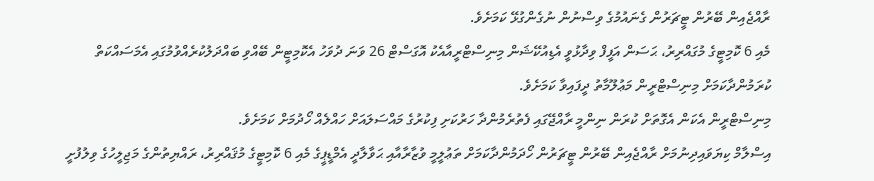ރާއްޖެއިން ބޭރުން ޓީޗަރުން ގެނައުމުގެ ވިސްނުން ނުގެންގުޅޭ ކަމަށެވެ.
މެއި 6 ކޮމިޓީގެ މުގައްރިރު، ޙަސަން އަފީފް ވިދާޅުވީ އެޑިއުކޭޝަން މިނިސްޓްރީއާއެކު އޮގަސްޓް 26 ވަނަ ދުވަހު އެކޮމިޓީން ބޭއްވި ބައްދަލުކުރެއްވުމުގައި އެމަސައްކަތް ކުރަމުންދާކަމަށް މިނިސްޓްރީން މަޢުލޫމާތު ދީފައިވާ ކަމަށެވެ.
މިނިސްޓްރީން އެކަން އެގޮތަށް ކުރަން ނިންމީ ރާއްޖޭގައި ފެތުރެމުންދާ ހަރުކަށި ފިކުރުގެ މައްސަލައަށް ހައްލެއް ހޯދުމަށް ކަމަށެވެ.
އިސްލާމް ކިޔަވައިދިނުމަށް ރާއްޖެއިން ބޭރުން ޓީޗަރުން ހޯދަމުންދާކަމަށް ތަޢުލީމީ ވުޒާރާއާއި ޙަވާލާދީ އެމްޑީޕީގެ މެއި 6 ކޮމިޓީގެ މުޤައްރިރު، ރައްޔިތުންގެ މަޖިލީހުގެ ވިލުފުށީ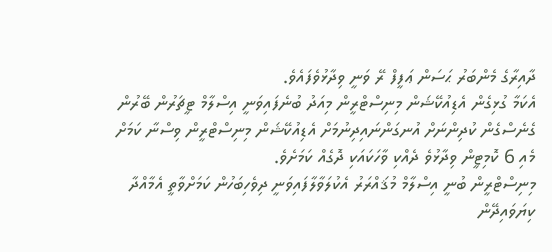ދާއިރާގެ މެންބަރު ޙަސަން ޢަފީފް ރޭ ވަނީ ވިދާޅުވެފައެވެ.
އެކަމާ ގުޅިގެން އެޑިއުކޭޝަން މިނިސްޓްރީން މިއަދު ބުނެފައިވަނީ އިސްލާމް ޓީޗަރުން ބޭރުން ގެނެސްގެން ކުދިންނަށް އުނގަންނައިދިނުމަށް އެޑިއުކޭޝަން މިނިސްޓްރީން ވިސްނާ ކަމަށް މެއި 6 ކޮމިޓީން ވިދާޅުވެ ދެއްކި ވާހަކައަކި ދޮގެއް ކަމަށެވެ.
މިނިސްޓްރީން ބުނީ އިސްލާމް މުޤައްރަރު އެކުލަވާލާފައިވަނީ ދިވެހިބަހުން ކަމަށްވާތީ އެމާއްދާ ކިޔަވައިދޭން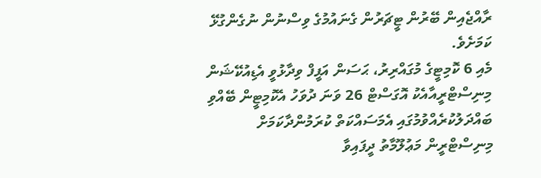ރާއްޖެއިން ބޭރުން ޓީޗަރުން ގެނައުމުގެ ވިސްނުން ނުގެންގުޅޭ ކަމަށެވެ.
މެއި 6 ކޮމިޓީގެ މުގައްރިރު، ޙަސަން އަފީފް ވިދާޅުވީ އެޑިއުކޭޝަން މިނިސްޓްރީއާއެކު އޮގަސްޓް 26 ވަނަ ދުވަހު އެކޮމިޓީން ބޭއްވި ބައްދަލުކުރެއްވުމުގައި އެމަސައްކަތް ކުރަމުންދާކަމަށް މިނިސްޓްރީން މަޢުލޫމާތު ދީފައިވާ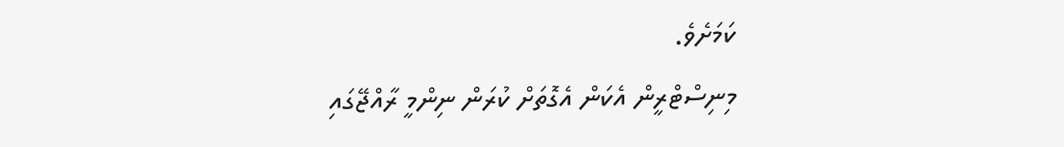ކަމަށެވެ.
މިނިސްޓްރީން އެކަން އެގޮތަށް ކުރަން ނިންމީ ރާއްޖޭގައި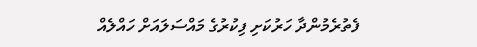ފެތުރެމުންދާ ހަރުކަށި ފިކުރުގެ މައްސަލައަށް ހައްލެއް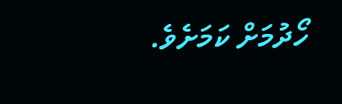ހޯދުމަށް ކަމަށެވެ.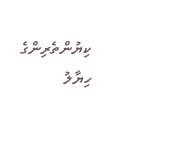ކިޔުންތެރިންގެ ހިޔާލު